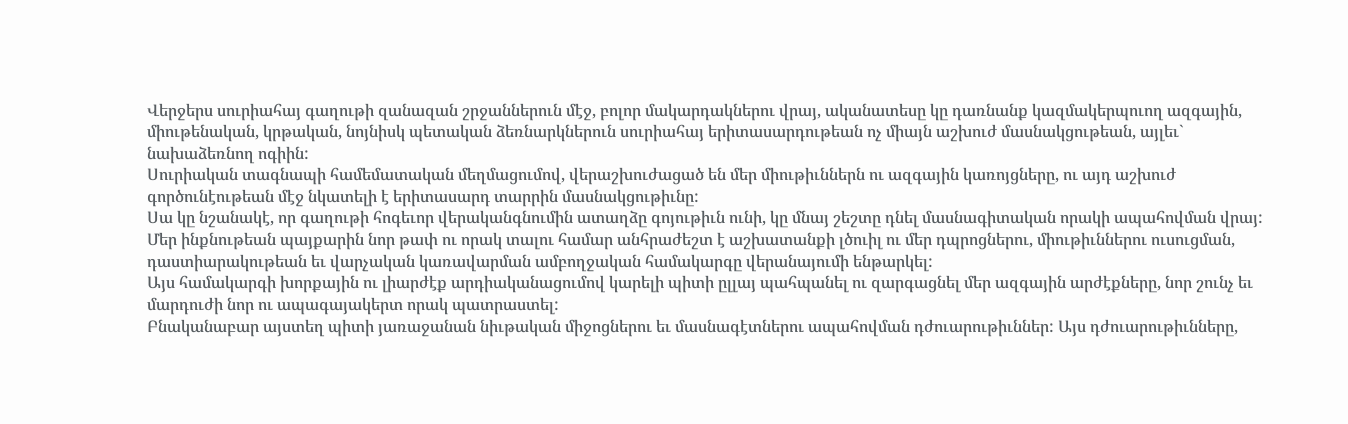Վերջերս սուրիահայ գաղութի զանազան շրջաններուն մէջ, բոլոր մակարդակներու վրայ, ականատեսը կը դառնանք կազմակերպուող ազգային, միութենական, կրթական, նոյնիսկ պետական ձեռնարկներուն սուրիահայ երիտասարդութեան ոչ միայն աշխուժ մասնակցութեան, այլեւ` նախաձեռնող ոգիին:
Սուրիական տագնապի համեմատական մեղմացումով, վերաշխուժացած են մեր միութիւններն ու ազգային կառոյցները, ու այդ աշխուժ գործունէութեան մէջ նկատելի է երիտասարդ տարրին մասնակցութիւնը:
Սա կը նշանակէ, որ գաղութի հոգեւոր վերականգնումին ատաղձը գոյութիւն ունի, կը մնայ շեշտը դնել մասնագիտական որակի ապահովման վրայ:
Մեր ինքնութեան պայքարին նոր թափ ու որակ տալու համար անհրաժեշտ է աշխատանքի լծուիլ ու մեր դպրոցներու, միութիւններու ուսուցման, դաստիարակութեան եւ վարչական կառավարման ամբողջական համակարգը վերանայումի ենթարկել:
Այս համակարգի խորքային ու լիարժէք արդիականացումով կարելի պիտի ըլլայ պահպանել ու զարգացնել մեր ազգային արժէքները, նոր շունչ եւ մարդուժի նոր ու ապագայակերտ որակ պատրաստել:
Բնականաբար այստեղ պիտի յառաջանան նիւթական միջոցներու եւ մասնագէտներու ապահովման դժուարութիւններ: Այս դժուարութիւնները,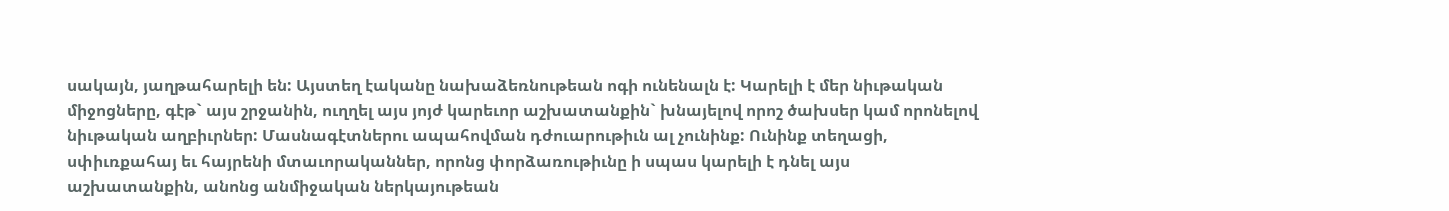սակայն, յաղթահարելի են: Այստեղ էականը նախաձեռնութեան ոգի ունենալն է: Կարելի է մեր նիւթական միջոցները, գէթ` այս շրջանին, ուղղել այս յոյժ կարեւոր աշխատանքին` խնայելով որոշ ծախսեր կամ որոնելով նիւթական աղբիւրներ: Մասնագէտներու ապահովման դժուարութիւն ալ չունինք: Ունինք տեղացի, սփիւռքահայ եւ հայրենի մտաւորականներ, որոնց փորձառութիւնը ի սպաս կարելի է դնել այս աշխատանքին, անոնց անմիջական ներկայութեան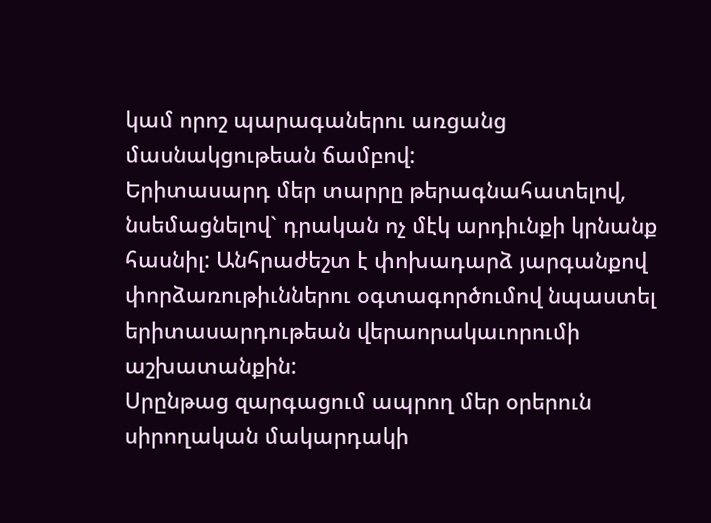կամ որոշ պարագաներու առցանց մասնակցութեան ճամբով:
Երիտասարդ մեր տարրը թերագնահատելով, նսեմացնելով` դրական ոչ մէկ արդիւնքի կրնանք հասնիլ: Անհրաժեշտ է փոխադարձ յարգանքով փորձառութիւններու օգտագործումով նպաստել երիտասարդութեան վերաորակաւորումի աշխատանքին:
Սրընթաց զարգացում ապրող մեր օրերուն սիրողական մակարդակի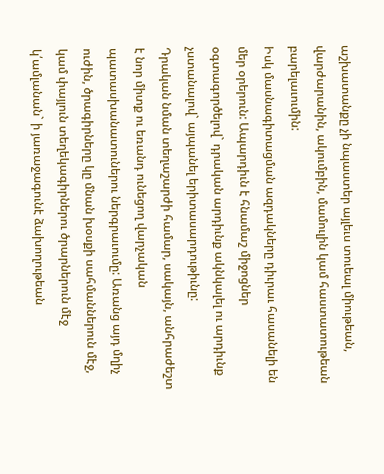աշխատանքը չի նպաստեր այլեւս տուեալ միութեան, վարժարանին, ակումբին, մամուլին կամ հաստատութեան բարելաւումին:
Իսկ մասնագիտացման ազդակները դիւրաւ հասանելի են մեր օրերուն: Ապարդիւն է հնամաշ միջոցներ օգտագործելով` դրական արդիւնք ակնկալել ու արդիւնք չստանալով` այպանել երիտասարդութիւնը:
Դրական նման տեղաշարժի համար, սակայն, անհրաժեշտ է նոր միտք ու եռանդ ունեցող վարչական պատասխանատուներու ներգրաւումը: Առանց այդ մղիչ ուժին, ծրագիրները կը մնան խօսքի սահմաններուն մէջ, կամ փայլուն տեղեկագիրներու ծրարներուն մէջ կ՛ամլանան` ի յառաջագունէ ձախողութեան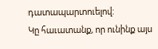դատապարտուելով:
Կը հաւատանք, որ ունինք այս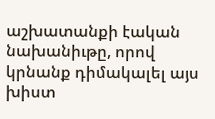աշխատանքի էական նախանիւթը, որով կրնանք դիմակալել այս խիստ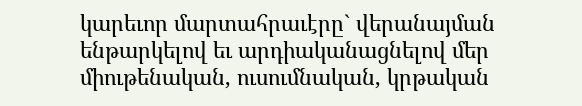կարեւոր մարտահրաւէրը` վերանայման ենթարկելով եւ արդիականացնելով մեր միութենական, ուսումնական, կրթական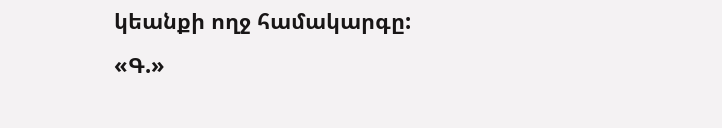կեանքի ողջ համակարգը:
«Գ.»